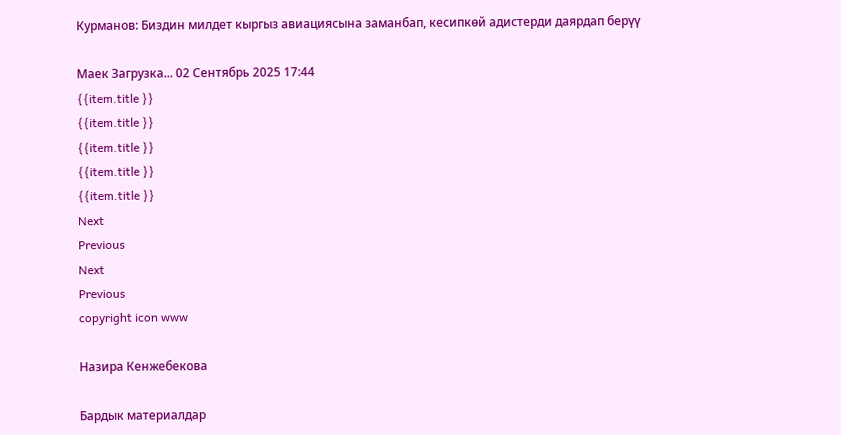Курманов: Биздин милдет кыргыз авиациясына заманбап, кесипкөй адистерди даярдап берүү

Маек Загрузка... 02 Сентябрь 2025 17:44
{{item.title }}
{{item.title }}
{{item.title }}
{{item.title }}
{{item.title }}
Next
Previous
Next
Previous
copyright icon www

Назира Кенжебекова

Бардык материалдар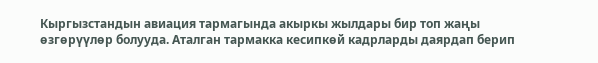Кыргызстандын авиация тармагында акыркы жылдары бир топ жаңы өзгөрүүлөр болууда. Аталган тармакка кесипкөй кадрларды даярдап берип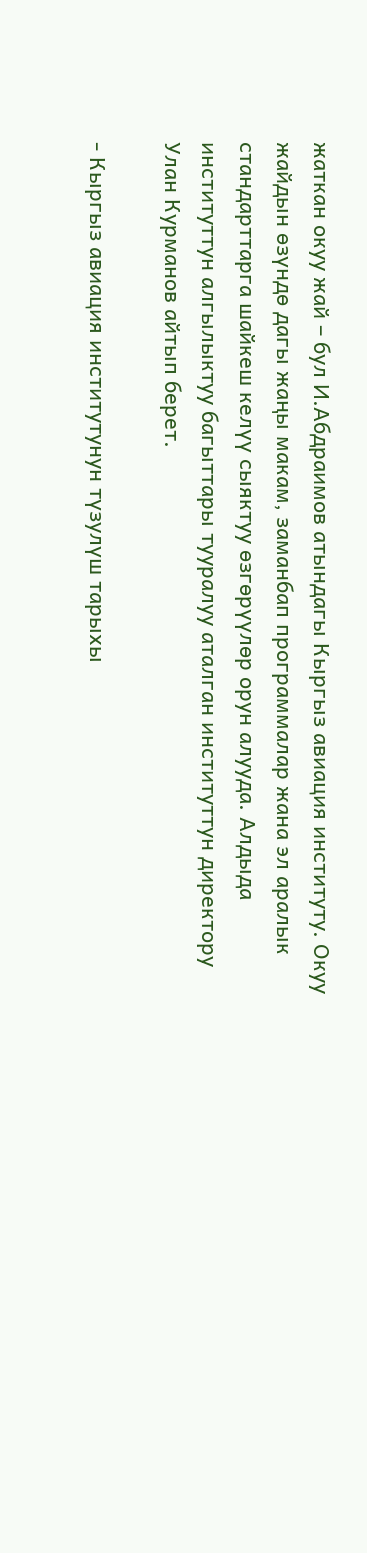жаткан окуу жай – бул И.Абдраимов атындагы Кыргыз авиация институту. Окуу жайдын өзүндө дагы жаңы макам, заманбап программалар жана эл аралык стандарттарга шайкеш келүү сыяктуу өзгөрүүлөр орун алууда. Алдыда институттун алгылыктуу багыттары тууралуу аталган институттун директору Улан Курманов айтып берет.

- Кыргыз авиация институтунун түзулүш тарыхы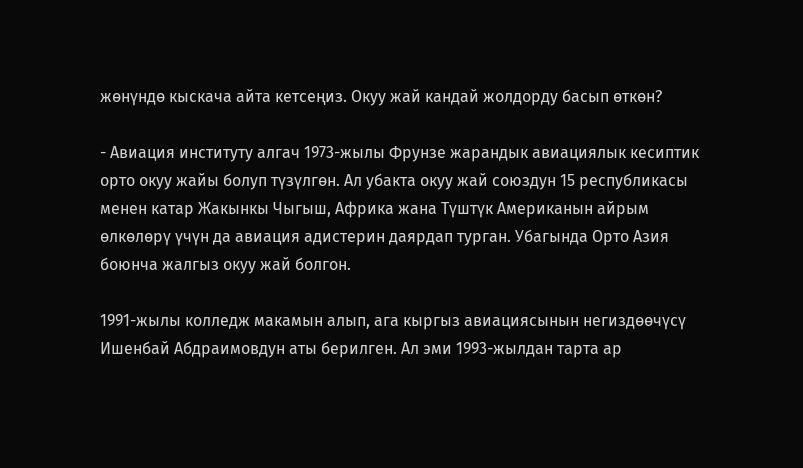жөнүндө кыскача айта кетсеңиз. Окуу жай кандай жолдорду басып өткөн?

- Авиация институту алгач 1973-жылы Фрунзе жарандык авиациялык кесиптик орто окуу жайы болуп түзүлгөн. Ал убакта окуу жай союздун 15 республикасы менен катар Жакынкы Чыгыш, Африка жана Түштүк Американын айрым өлкөлөрү үчүн да авиация адистерин даярдап турган. Убагында Орто Азия боюнча жалгыз окуу жай болгон.

1991-жылы колледж макамын алып, ага кыргыз авиациясынын негиздөөчүсү Ишенбай Абдраимовдун аты берилген. Ал эми 1993-жылдан тарта ар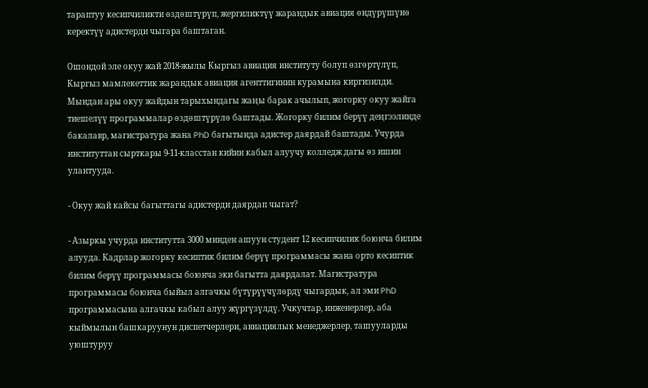тараптуу кесипчиликти өздөштүрүп, жергиликтүү жарандык авиация өндүрүшүнө керектүү адистерди чыгара баштаган.

Ошондой эле окуу жай 2018-жылы Кыргыз авиация институту болуп өзгөртүлүп, Кыргыз мамлекеттик жарандык авиация агенттигинин курамына киргизилди. Мындан ары окуу жайдын тарыхындагы жаңы барак ачылып, жогорку окуу жайга тиешелүү программалар өздөштүрүлө баштады. Жогорку билим берүү деңгээлинде бакалавр, магистратура жана PhD багытында адистер даярдай баштады. Учурда институттан сырткары 9-11-класстан кийин кабыл алуучу колледж дагы өз ишин улантууда.

- Окуу жай кайсы багыттагы адистерди даярдап чыгат?

- Азыркы учурда институтта 3000 минден ашуун студент 12 кесипчилик боюнча билим алууда. Кадрлар жогорку кесиптик билим берүү программасы жана орто кесиптик билим берүү программасы боюнча эки багытта даярдалат. Магистратура программасы боюнча быйыл алгачкы бүтүрүүчүлөрдү чыгардык, ал эми PhD программасына алгачкы кабыл алуу жүргүзүлдү. Учкучтар, инженерлер, аба кыймылын башкаруунун диспетчерлери, авиациялык менеджерлер, ташууларды уюштуруу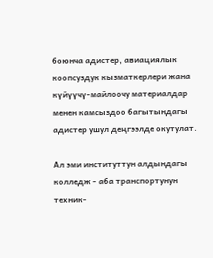боюнча адистер, авиациялык коопсуздук кызматкерлери жана күйүүчү-майлоочу материалдар менен камсыздоо багытындагы адистер ушул деңгээлде окутулат.

Ал эми институттун алдындагы колледж - аба транспортунун техник-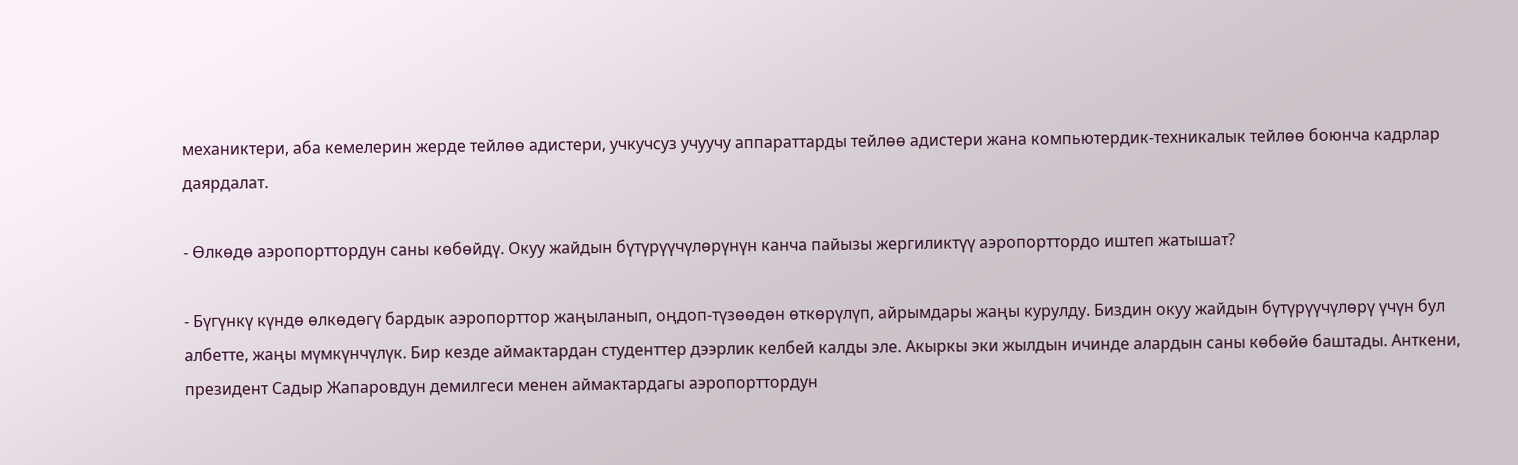механиктери, аба кемелерин жерде тейлөө адистери, учкучсуз учуучу аппараттарды тейлөө адистери жана компьютердик-техникалык тейлөө боюнча кадрлар даярдалат.

- Өлкөдө аэропорттордун саны көбөйдү. Окуу жайдын бүтүрүүчүлөрүнүн канча пайызы жергиликтүү аэропорттордо иштеп жатышат?

- Бүгүнкү күндө өлкөдөгү бардык аэропорттор жаңыланып, оңдоп-түзөөдөн өткөрүлүп, айрымдары жаңы курулду. Биздин окуу жайдын бүтүрүүчүлөрү үчүн бул албетте, жаңы мүмкүнчүлүк. Бир кезде аймактардан студенттер дээрлик келбей калды эле. Акыркы эки жылдын ичинде алардын саны көбөйө баштады. Анткени, президент Садыр Жапаровдун демилгеси менен аймактардагы аэропорттордун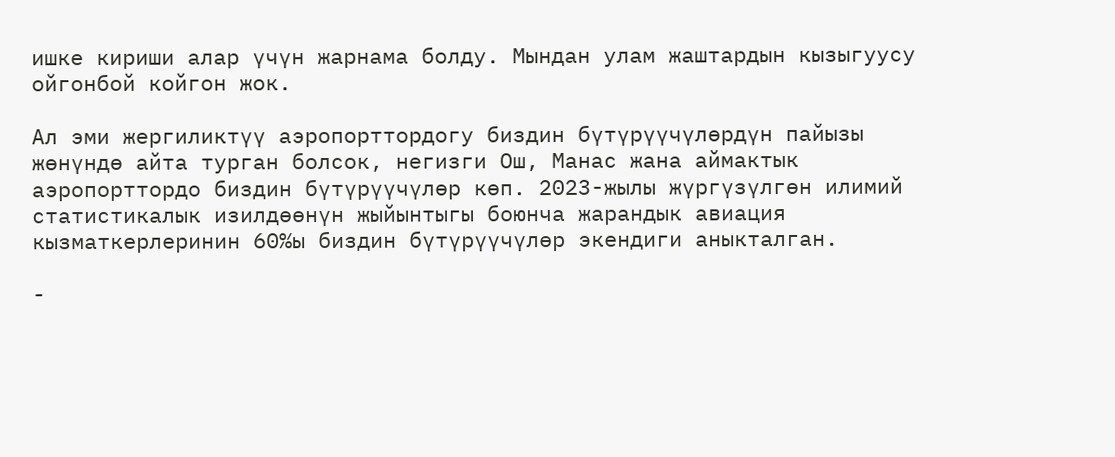ишке кириши алар үчүн жарнама болду. Мындан улам жаштардын кызыгуусу ойгонбой койгон жок.

Ал эми жергиликтүү аэропорттордогу биздин бүтүрүүчүлөрдүн пайызы жөнүндө айта турган болсок, негизги Ош, Манас жана аймактык аэропорттордо биздин бүтүрүүчүлөр көп. 2023-жылы жүргүзүлгөн илимий статистикалык изилдөөнүн жыйынтыгы боюнча жарандык авиация кызматкерлеринин 60%ы биздин бүтүрүүчүлөр экендиги аныкталган.

-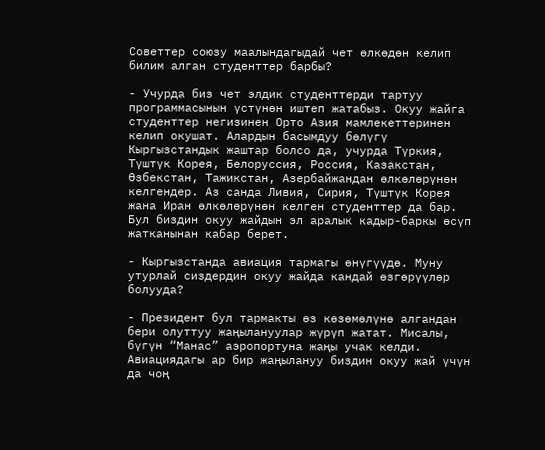Советтер союзу маалындагыдай чет өлкөдөн келип билим алган студенттер барбы?

- Учурда биз чет элдик студенттерди тартуу программасынын үстүнөн иштеп жатабыз. Окуу жайга студенттер негизинен Орто Азия мамлекеттеринен келип окушат. Алардын басымдуу бөлүгү Кыргызстандык жаштар болсо да, учурда Түркия, Түштүк Корея, Белоруссия, Россия, Казакстан, Өзбекстан, Тажикстан, Азербайжандан өлкөлөрүнөн келгендер. Аз санда Ливия, Сирия, Түштүк Корея жана Иран өлкөлөрүнөн келген студенттер да бар. Бул биздин окуу жайдын эл аралык кадыр-баркы өсүп жатканынан кабар берет.

- Кыргызстанда авиация тармагы өнүгүүдө. Муну утурлай сиздердин окуу жайда кандай өзгөрүүлөр болууда?

- Президент бул тармакты өз көзөмөлүнө алгандан бери олуттуу жаңылануулар жүрүп жатат. Мисалы, бүгүн “Манас” аэропортуна жаңы учак келди. Авиациядагы ар бир жаңылануу биздин окуу жай үчүн да чоң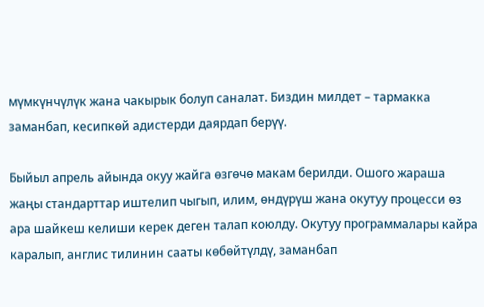мүмкүнчүлүк жана чакырык болуп саналат. Биздин милдет – тармакка заманбап, кесипкөй адистерди даярдап берүү.

Быйыл апрель айында окуу жайга өзгөчө макам берилди. Ошого жараша жаңы стандарттар иштелип чыгып, илим, өндүрүш жана окутуу процесси өз ара шайкеш келиши керек деген талап коюлду. Окутуу программалары кайра каралып, англис тилинин сааты көбөйтүлдү, заманбап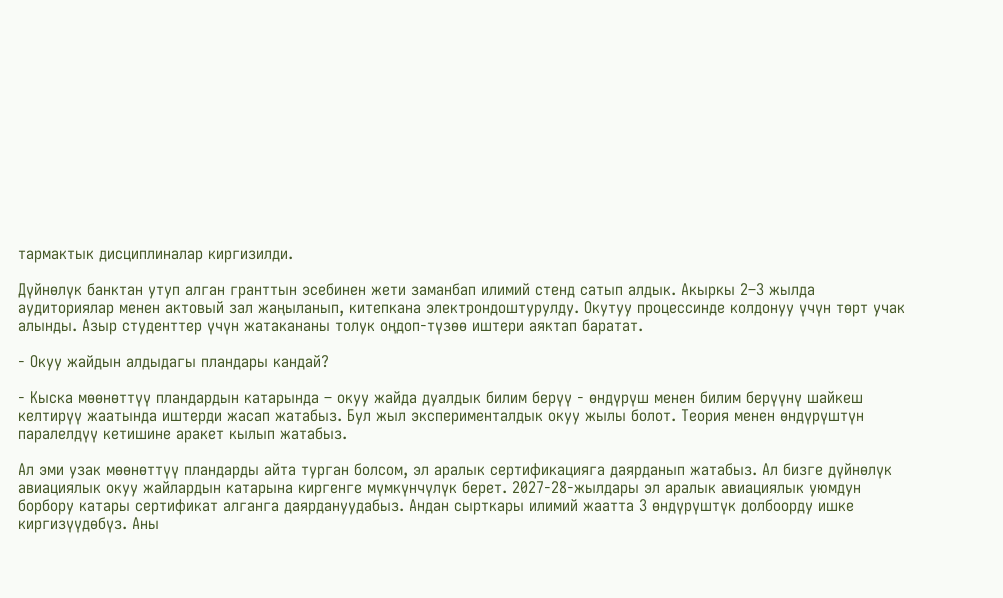тармактык дисциплиналар киргизилди.

Дүйнөлүк банктан утуп алган гранттын эсебинен жети заманбап илимий стенд сатып алдык. Акыркы 2–3 жылда аудиториялар менен актовый зал жаңыланып, китепкана электрондоштурулду. Окутуу процессинде колдонуу үчүн төрт учак алынды. Азыр студенттер үчүн жатакананы толук оңдоп-түзөө иштери аяктап баратат.

- Окуу жайдын алдыдагы пландары кандай?

- Кыска мөөнөттүү пландардын катарында – окуу жайда дуалдык билим берүү - өндүрүш менен билим берүүнү шайкеш келтирүү жаатында иштерди жасап жатабыз. Бул жыл эксперименталдык окуу жылы болот. Теория менен өндүрүштүн паралелдүү кетишине аракет кылып жатабыз.

Ал эми узак мөөнөттүү пландарды айта турган болсом, эл аралык сертификацияга даярданып жатабыз. Ал бизге дүйнөлүк авиациялык окуу жайлардын катарына киргенге мүмкүнчүлүк берет. 2027-28-жылдары эл аралык авиациялык уюмдун борбору катары сертификат алганга даярдануудабыз. Андан сырткары илимий жаатта 3 өндүрүштүк долбоорду ишке киргизүүдөбүз. Аны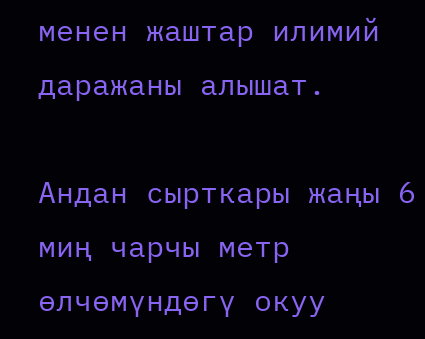менен жаштар илимий даражаны алышат.

Андан сырткары жаңы 6 миң чарчы метр өлчөмүндөгү окуу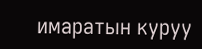имаратын куруу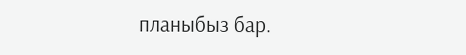планыбыз бар.